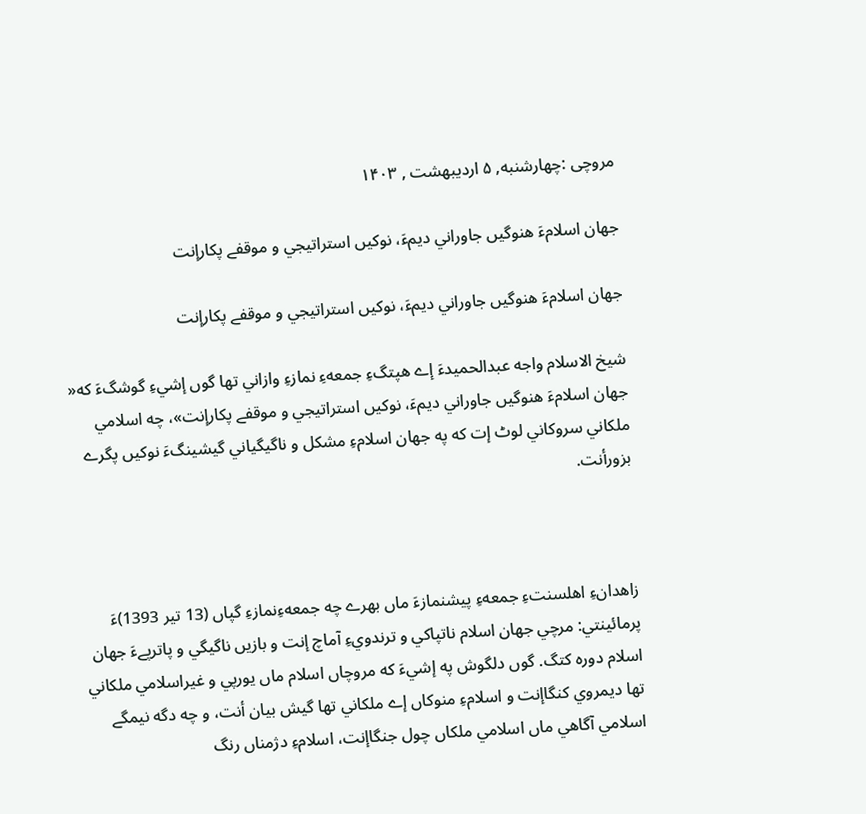مروچی :چهارشنبه, ۵ اردیبهشت , ۱۴۰۳

جهان اسلامءَ هنوگيں جاوراني ديمءَ، نوكيں استراتيجي و موقفے پكارإنت

جهان اسلامءَ هنوگيں جاوراني ديمءَ، نوكيں استراتيجي و موقفے پكارإنت

شيخ الاسلام واجه عبدالحميدءَ إے هپتگءِ جمعهءِ نمازءِ وازاني تها گوں إشيءِ گوشگءَ كه« جهان اسلامءَ هنوگيں جاوراني ديمءَ، نوكيں استراتيجي و موقفے پكارإنت»، چه اسلامي ملكاني سروكاني لوٹ إت كه په جهان اسلامءِ مشكل و ناگيگياني گيشينگءَ نوكيں پگرے بزورأنت.



زاهدانءِ اهلسنتءِ جمعهءِ پيشنمازءَ ماں بهرے چه جمعهءِنمازءِ گپاں (13 تير 1393)ءَ پرمائينتي: مرچي جهان اسلام ناتپاكي و ترندويءِ آماچ إنت و بازيں ناگيگي و پاترپےءَ جهان اسلام دوره كتگ. گوں دلگوش په إشيءَ كه مروچاں اسلام ماں يورپي و غيراسلامي ملكاني تها ديمروي كنگاإنت و اسلامءِ منوكاں إے ملكاني تها گيش بيان أنت، و چه دگه نيمگے اسلامي آگاهي ماں اسلامي ملكاں چول جنگاإنت، اسلامءِ دژمناں رنگ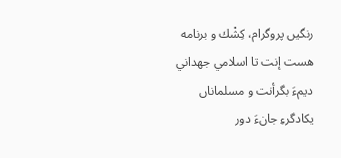رنگيں پروگرام، كِشْك و برنامه هست إنت تا اسلامي جهداني ديمءَ بگرأنت و مسلماناں يكادگرءِ جانءَ دور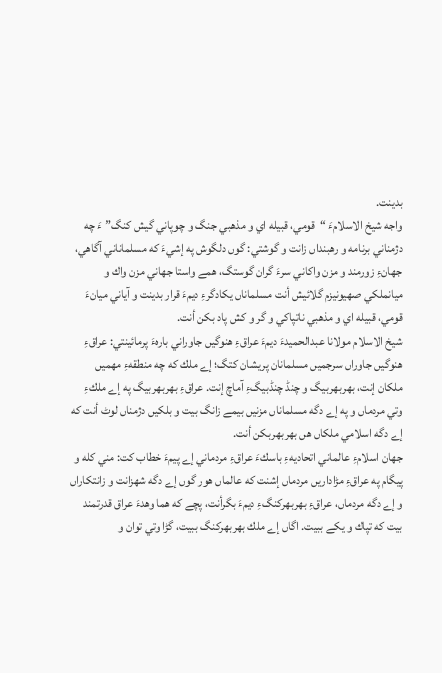بدينت.
واجه شيخ الاسلامءَ “قومي، قبيله اي و مذهبي جنگ و چوپاني گيش كنگ”ءَ چه دژمناني برنامه و رهبنداں زانت و گوشتي: گوں دلگوش په إشيءَ كه مسلماناني آگاهي، جهانءِ زورمند و مزن واكاني سرءَ گران گوستگ، همے واستا جهاني مزن واك و ميانملكي صهيونيزم گلائيش أنت مسلماناں يكادگرءِ ديمءَ قرار بدينت و آياني ميانءَ قومي، قبيله اي و مذهبي ناتپاكي و گر و كش پاد بكن أنت.
شيخ الاسلام مولانا عبدالحميدءَ ديمءَ عراقءِ هنوگيں جاوراني بارهءَ پرمائينتي: عراقءِ هنوگيں جاوراں سرجميں مسلمانان پريشان كتگ؛ إے ملك كه چه منطقهءِ مهميں ملكان إنت، بهربهربيگ و چنڈ چنڈبيگءِ آماچ إنت. عراقءِ بهربهربيگ په إے ملكءِ وتي مردماں و په إے دگه مسلماناں مزنيں بيمے زانگ بيت و بلكيں دژمناں لوٹ أنت كه إے دگه اسلامي ملكاں هں بهربهربكن أنت.
جهان اسلامءِ عالماني اتحاديهءِ باسكءَ عراقءِ مردماني إے پيمءَ خطاب كت: مني كله و پيگام په عراقءِ مڑاداريں مردماں إشنت كه عالماں هور گوں إے دگه شهزانت و زانتكاراں و إے دگه مردماں، عراقءِ بهربهركنگءِ ديمءَ بگرأنت، پچے كه هما وهدءَ عراق قدرتمند بيت كه تپاك و يكے ببيت. اگاں إے ملك بهربهركنگ ببيت، گڑا وتي توان و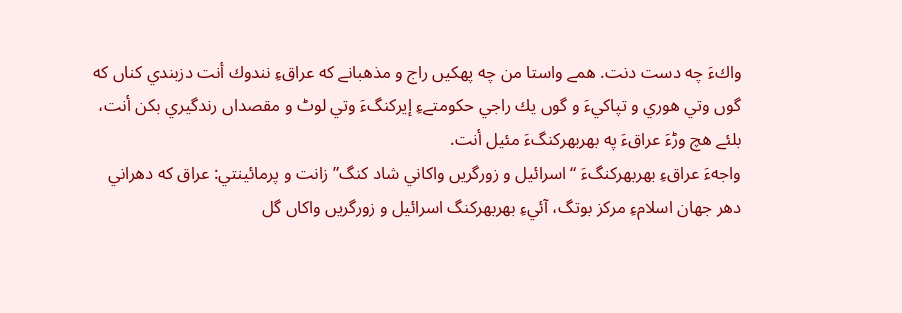واكءَ چه دست دنت. همے واستا من چه پهكيں راج و مذهبانے كه عراقءِ نندوك أنت دزبندي كناں كه گوں وتي هوري و تپاكيءَ و گوں يك راجي حكومتےءِ إيركنگءَ وتي لوٹ و مقصداں رندگيري بكن أنت، بلئے هچ وڑءَ عراقءَ په بهربهركنگءَ مئيل أنت.
واجهءَ عراقءِ بهربهركنگءَ “اسرائيل و زورگريں واكاني شاد كنگ” زانت و پرمائينتي: عراق كه دهراني دهر جهان اسلامءِ مركز بوتگ، آئيءِ بهربهركنگ اسرائيل و زورگريں واكاں گل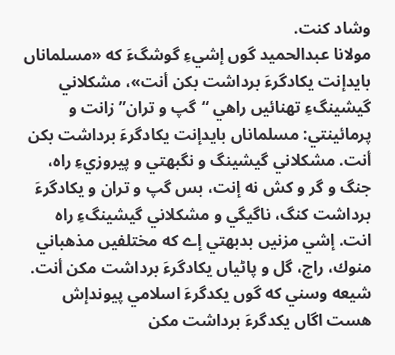وشاد كنت.
مولانا عبدالحميد گوں إشيءِ گوشگءَ كه «مسلماناں بايدإنت يكادگرءَ برداشت بكن أنت»، مشكلاني گيشينگءِ تهنائيں راهي “گپ و تران” زانت و پرمائينتي: مسلماناں بايدإنت يكادگرءَ برداشت بكن أنت. مشكلاني گيشينگ و نگبهتي و پيروزيءِ راه، جنگ و گر و كش نه إنت، بس گپ و تران و يكادگرءَ برداشت كنگ، ناگيگي و مشكلاني گيشينگءِ راه انت. إشي مزنيں بدبهتي إے كه مختلفيں مذهباني منوك، راج، گل و پاٹياں يكادگرءَ برداشت مكن أنت. شيعه وسني كه گوں يكدگرءَ اسلامي پيوندإش هست اگاں يكدگرءَ برداشت مكن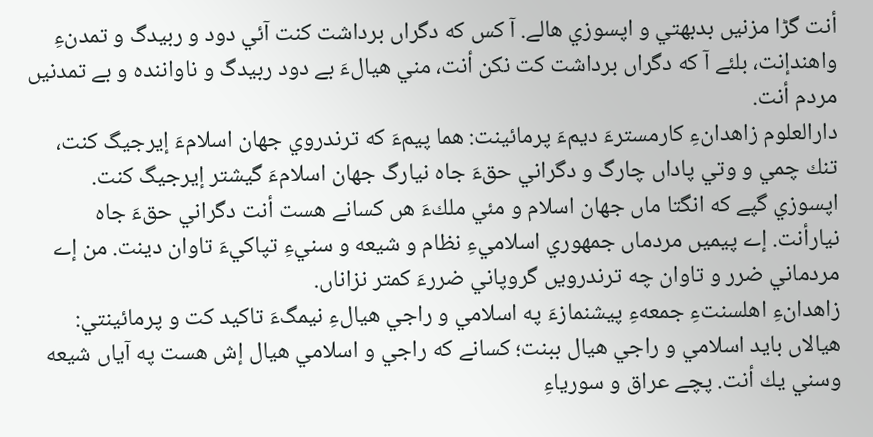أنت گڑا مزنيں بدبهتي و اپسوزي هالے. آ كس كه دگراں برداشت كنت آئي دود و ربيدگ و تمدنءِ واهندإنت، بلئے آ كه دگراں برداشت كت نكن أنت، مني هيالءَ بے دود ربيدگ و ناواننده و بے تمدنيں مردم أنت.
دارالعلوم زاهدانءِ كارمسترءَ ديمءَ پرمائينت: هما پيمءَ كه ترندروي جهان اسلامءَ إيرجيگ كنت، تنك چمي و وتي پاداں چارگ و دگراني حقءَ جاه نيارگ جهان اسلامءَ گيشتر إيرجيگ كنت. اپسوزي گپے كه انگتا ماں جهان اسلام و مئي ملكءَ هں كسانے هست أنت دگراني حقءَ جاه نيارأنت. إے پيميں مردماں جمهوري اسلاميءِ نظام و شيعه و سنيءِ تپاكيءَ تاوان دينت. من إے مردماني ضرر و تاوان چه ترندرويں گروپاني ضررءَ كمتر نزاناں.
زاهدانءِ اهلسنتءِ جمعهءِ پيشنمازءَ په اسلامي و راجي هيالءِ نيمگءَ تاكيد كت و پرمائينتي: هيالاں بايد اسلامي و راجي هيال ببنت؛‌ كسانے كه راجي و اسلامي هيال إش هست په آياں شيعه وسني يك أنت. پچے عراق و سورياءِ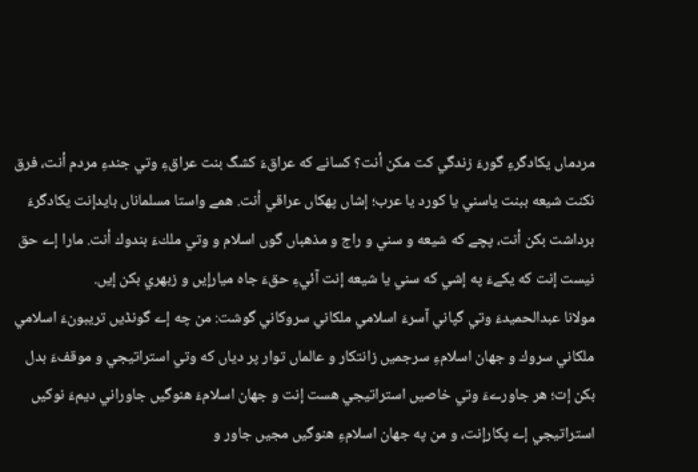مردماں يكادگرءِ گورءَ زندگي كت مكن أنت؟ كسانے كه عراقءَ كشگ بنت عراقءِ وتي جندءِ مردم أنت، فرق نكنت شيعه ببنت ياسني يا كورد يا عرب؛ إشاں پهكاں عراقي أنت. همے واستا مسلماناں بايدإنت يكادگرءَ برداشت بكن أنت، پچے كه شيعه و سني و راج و مذهباں گوں اسلام و وتي ملكءَ بندوك أنت. مارا إے حق نيست إنت كه يكےءَ په إشي كه سني يا شيعه إنت آئيءِ حقءَ جاه ميارإيں و زبهري بكن إيں.
مولانا عبدالحميدءَ وتي گپاني آسرءَ اسلامي ملكاني سروكاني گوشت: من چه إے گونڈيں تريبونءَ اسلامي ملكاني سروك و جهان اسلامءِ سرجميں زانتكار و عالماں توار پر دياں كه وتي استراتيجي و موقفءَ بدل بكن إت؛ هر جاورےءَ وتي خاصيں استراتيجي هست إنت و جهان اسلامءَ هنوگيں جاوراني ديمءَ نوكيں استراتيجي إے پكارإنت، و من په جهان اسلامءِ هنوگيں مجيں جاور و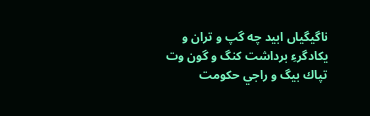ناگيگياں ابيد چه گپ و تران و يكادگرءِ برداشت كنگ و گون وت تپاك بيگ و راجي حكومت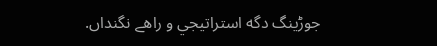جوڑينگ دگه استراتيجي و راهے نگنداں.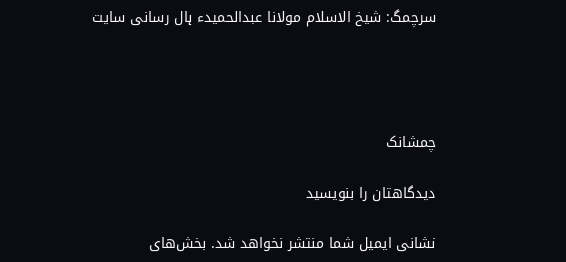سرچمگ: شیخ الاسلام مولانا عبدالحمیدء ہال رسانی سایت




چمشانک

دیدگاهتان را بنویسید

نشانی ایمیل شما منتشر نخواهد شد. بخش‌های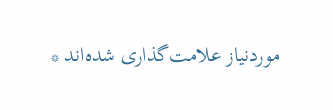موردنیاز علامت‌گذاری شده‌اند *